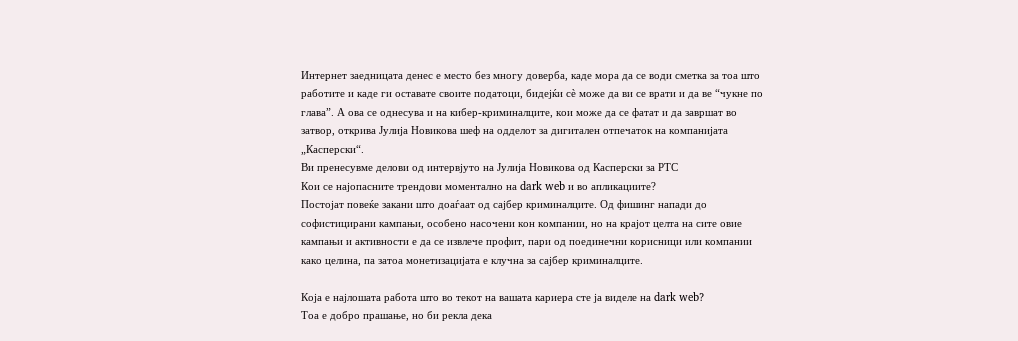Интернет заедницата денес е место без многу доверба, каде мора да се води сметка за тоа што работите и каде ги оставате своите податоци, бидејќи сѐ може да ви се врати и да ве “чукне по глава”. А ова се однесува и на кибер-криминалците, кои може да се фатат и да завршат во затвор, открива Јулија Новикова шеф на одделот за дигитален отпечаток на компанијата „Касперски“.
Ви пренесувме делови од интервјуто на Јулија Новикова од Касперски за РТС
Кои се најопасните трендови моментално на dark web и во апликациите?
Постојат повеќе закани што доаѓаат од сајбер криминалците. Од фишинг напади до софистицирани кампањи, особено насочени кон компании, но на крајот целта на сите овие кампањи и активности е да се извлече профит, пари од поединечни корисници или компании како целина, па затоа монетизацијата е клучна за сајбер криминалците.

Која е најлошата работа што во текот на вашата кариера сте ја виделе на dark web?
Тоа е добро прашање, но би рекла дека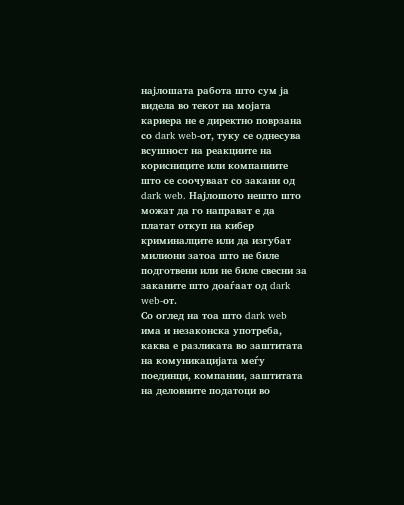најлошата работа што сум ја видела во текот на мојата кариера не е директно поврзана со dark web-от, туку се однесува всушност на реакциите на корисниците или компаниите што се соочуваат со закани од dark web. Најлошото нешто што можат да го направат е да платат откуп на кибер криминалците или да изгубат милиони затоа што не биле подготвени или не биле свесни за заканите што доаѓаат од dark web-от.
Со оглед на тоа што dark web има и незаконска употреба, каква е разликата во заштитата на комуникацијата меѓу поединци, компании, заштитата на деловните податоци во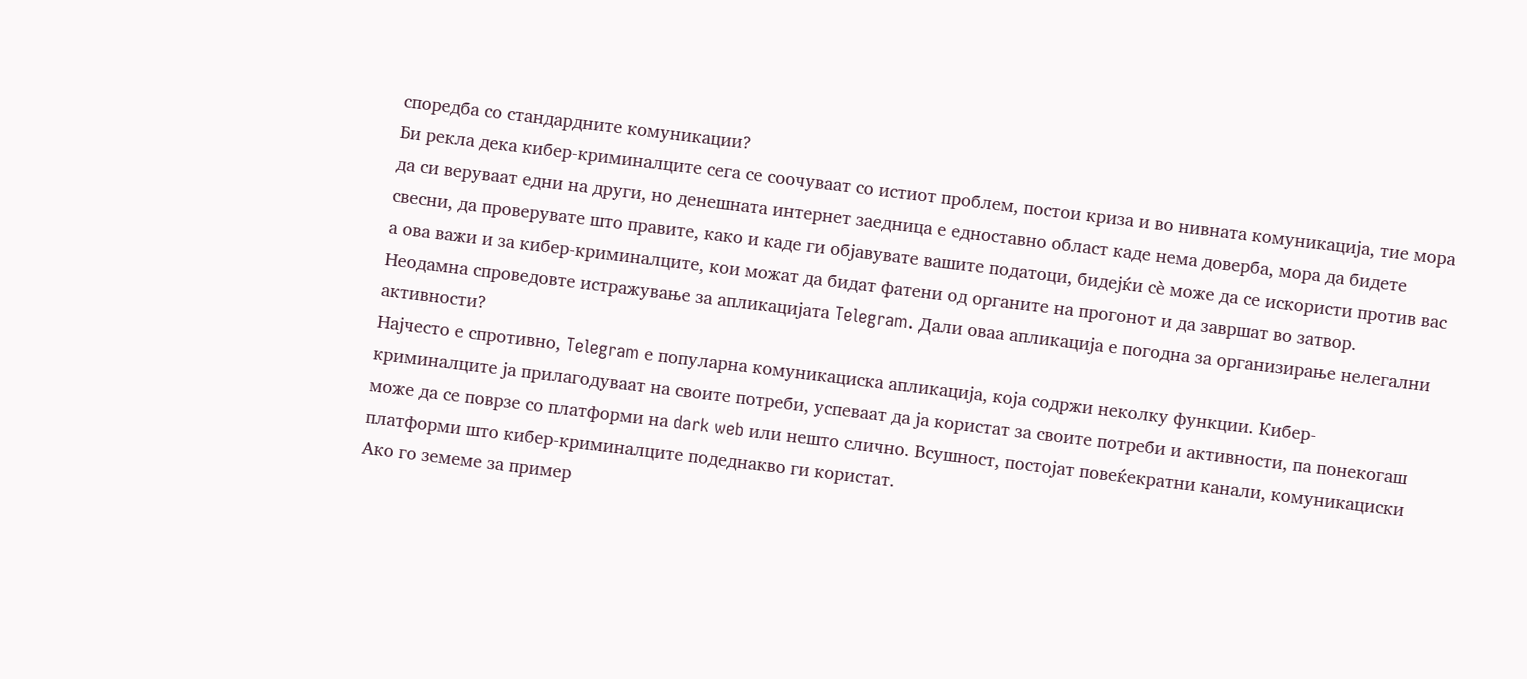споредба со стандардните комуникации?
Би рекла дека кибер-криминалците сега се соочуваат со истиот проблем, постои криза и во нивната комуникација, тие мора да си веруваат едни на други, но денешната интернет заедница е едноставно област каде нема доверба, мора да бидете свесни, да проверувате што правите, како и каде ги објавувате вашите податоци, бидејќи сè може да се искористи против вас а ова важи и за кибер-криминалците, кои можат да бидат фатени од органите на прогонот и да завршат во затвор.
Неодамна спроведовте истражување за апликацијата Telegram. Дали оваа апликација е погодна за организирање нелегални активности?
Најчесто е спротивно, Telegram е популарна комуникациска апликација, која содржи неколку функции. Кибер-криминалците ја прилагодуваат на своите потреби, успеваат да ја користат за своите потреби и активности, па понекогаш може да се поврзе со платформи на dark web или нешто слично. Всушност, постојат повеќекратни канали, комуникациски платформи што кибер-криминалците подеднакво ги користат.
Ако го земеме за пример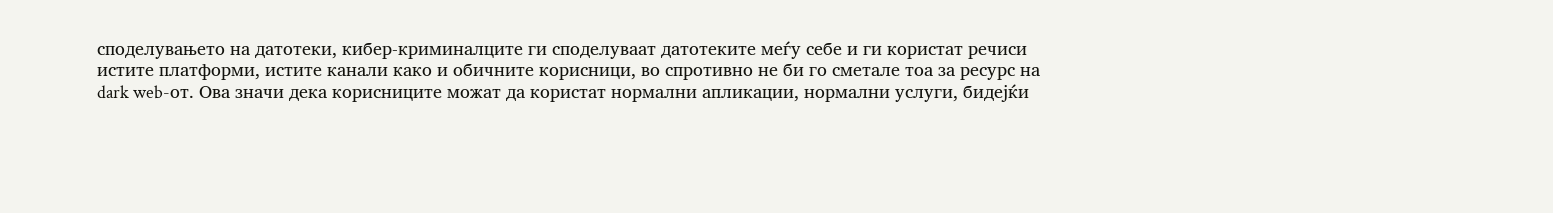споделувањето на датотеки, кибер-криминалците ги споделуваат датотеките меѓу себе и ги користат речиси истите платформи, истите канали како и обичните корисници, во спротивно не би го сметале тоа за ресурс на dark web-от. Ова значи дека корисниците можат да користат нормални апликации, нормални услуги, бидејќи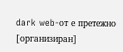dark web-от е претежно [организиран]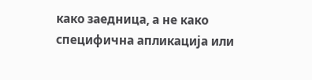како заедница, а не како специфична апликација или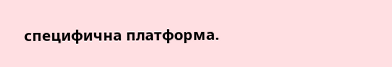специфична платформа.